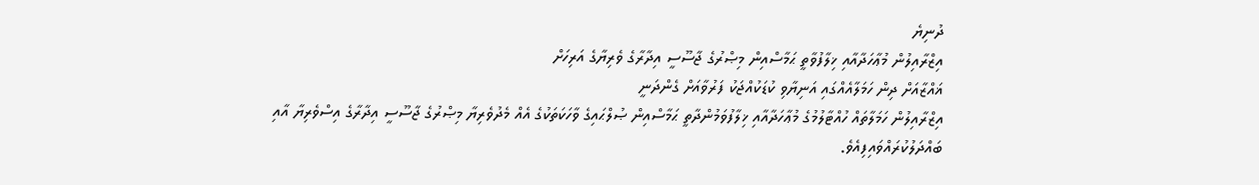ދުނިޔެ
އިޒްރާއިލުން މުޢާހަދާއާއި ޚިލާފުވާތީ ޙަމާސްއިން މިޞްރުގެ ޖާސޫސީ އިދާރާގެ ވެރިޔާގެ އަރިހަށް
ޣައްޒާއަށް ދިން ހަމަލާއެއްގައި އަނިޔާވި ކުޑަކުއްޖަކު ފަރުވާއަށް ގެންދަނީ
އިޒްރާއިލުން ހަމަލާތައް ހުއްޓާލުމުގެ މުޢާހަދާއާއި ޚިލާފުވަމުންދާތީ ޙަމާސްއިން ޞުލްޙައިގެ ވާހަކަތަކުގެ އެއް މެދުވެރިޔާ މިޞްރުގެ ޖާސޫސީ އިދާރާގެ އިސްވެރިޔާ އާއި ބައްދަލުކުރައްވައިފިއެވެ.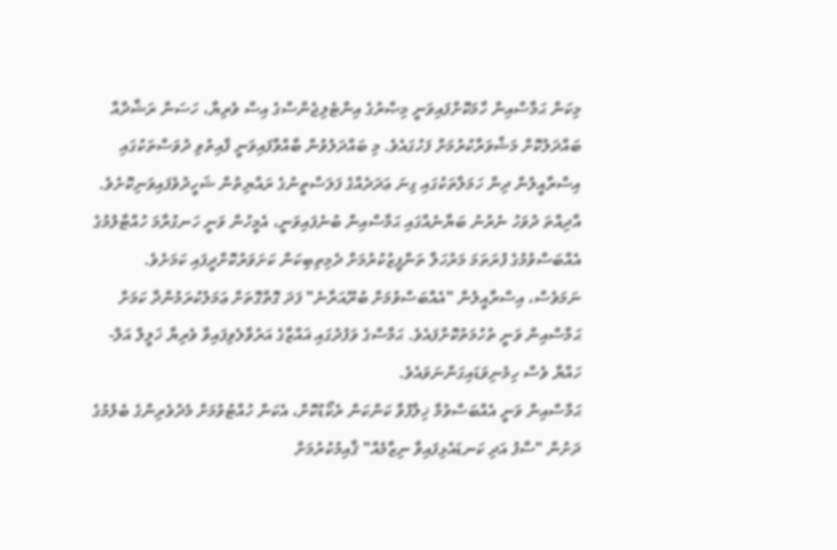މިކަން ޙަމާސްއިން ހާމަކޮށްފައިވަނީ މިޞްރުގެ އިންޓެލިޖެންސްގެ އިސް ވެރިޔާ، ހަސަން ރަޝާދްއާ ބައްދަލުކޮށް މަޝްވަރާކުރުމަށް ފަހުގައެވެ. މި ބައްދަލުވުން ބާއްވާފައިވަނީ ފާއިތުވި ދުވަސްތަކުގައި އިސްރާއީލުން ދިން ހަމަލާތަކުގައި ގިނަ ޢަދަދެއްގެ ފަލަސްތީނުގެ ރައްޔިތުން ޝަހީދުވެފައިވަނިކޮށެވެ.
އާދިއްތަ ދުވަހު ނެރުނު ބަޔާނެއްގައި ޙަމާސްއިން ބުނެފައިވަނީ، އެމީހުން ވަނީ ހަނގުރާމަ ހުއްޓާލުމުގެ އެއްބަސްވުމުގެ ފުރަތަމަ މަރުހަލާ ތަންފީޒުކުރުމަށް ދެމިތިބިކަން ކަށަވަރުކޮށްދީފައި ކަމަށެވެ.
ނަމަވެސް، އިސްރާއީލުން "އެއްބަސްވުމަށް ބުރޫއަރާނެ" ފަދަ ގޮތްގޮތަށް ޢަމަލުކުރަމުންދާ ކަމަށް ޙަމާސްއިން ވަނީ ތުހުމަތުކޮށްފައެވެ. ޙަމާސްގެ ވަފުދުގައި ޣައްޒާގެ އަރުވާލެވިފައިވާ ވެރިޔާ ޚަލީލް އަލް-ހައްޔާ ވެސް ހިމެނިވަޑައިގަންނަވައެވެ.
ޙަމާސްއިން ވަނީ އެއްބަސްވުމާ ޚިލާފުވާ ކަންކަން ރެކޯޑުކޮށް، އެކަން ހުއްޓުވުމަށް މެދުވެރިންގެ ބެލުމުގެ ދަށުން "ސާފު އަދި ކަނޑައެޅިފައިވާ ނިޒާމެއް" ޤާއިމުކުރުމަށް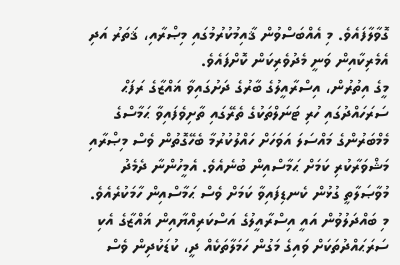ގޮވާލާފައެވެ. މި އެއްބަސްވުން ޤާއިމުކުރުމުގައި މިޞްރާއި، ޤަތަރު އަދި އެމެރިކާއިން ވަނީ މެދުވެރިކަން ކޮށްފައެވެ.
މީގެ އިތުރުން، އިސްރާއީލުގެ ބާރުގެ ދަށުގައިވާ ޣައްޒާގެ ރަފަޙް ސަރަހައްދުގައި ހުރި ޓަނަލްތަކުގެ ތެރޭގައި ތާށިވެފައިވާ ޙަމާސްގެ މެމްބަރުންގެ މައްސަލަ އަވަހަށް ހައްލުކުރުމާ ބެހޭގޮތުން ވެސް މިޞްރާއި މަޝްވަރާކުރި ކަމަށް ޙަމާސްއިން ބުނެއެވެ. އެމީހުންނާ ދެމެދު މުވާޞަލާތީ ގުޅުން ކެނޑިފައިވާ ކަމަށް ވެސް ޙަމާސްއިން ހާމަކުރެއެވެ.
މި ބައްދަލުވުން އައީ އިސްރާއީލުގެ އަސްކަރިއްޔާއިން ޣައްޒާގެ އެކި ސަރަޙައްދުތަކަށް ވައިގެ މަގުން ހަމަލާތަކެއް ދީ، ކުޑަކުދިން ވެސް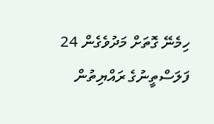ހިމެނޭ ގޮތަށް މަދުވެގެން 24 ފަލަސްތީނުގެ ރައްޔިތުން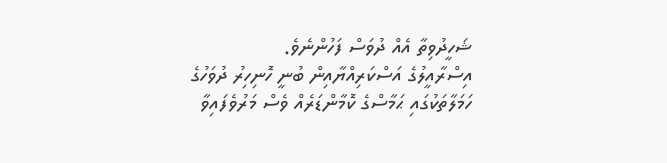ޝަހީދުވިތާ އެއް ދުވަސް ފަހުންނެވެ.
އިސްރާއީލުގެ އަސްކަރިއްޔާއިން ބުނީ ހޮނިހިރު ދުވަހުގެ ހަމަލާތަކުގައި ޙަމާސްގެ ކޮމާންޑަރެއް ވެސް މަރުވެފައިވާ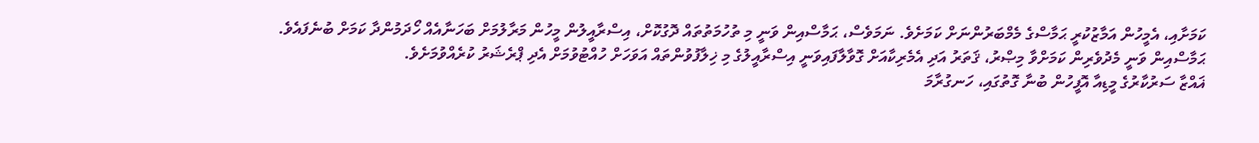ކަމަށާއި، އެމީހުން އަމާޒުކުރީ ޙަމާސްގެ މެމްބަރުންނަށް ކަމަށެވެ. ނަމަވެސް، ޙަމާސްއިން ވަނީ މި ތުހުމަތުތައް ދޮގުކޮށް، އިސްރާއީލުން މީހުން މަރާލުމަށް ބަހަނާއެއް ހޯދަމުންދާ ކަމަށް ބުނެފައެވެ.
ޙަމާސްއިން ވަނީ މެދުވެރިން ކަމަށްވާ މިޞްރު، ޤަތަރު އަދި އެމެރިކާއަށް ގޮވާލާފައިވަނީ އިސްރާއީލުގެ މި ޚިލާފުވުންތައް އަވަހަށް ހުއްޓުވުމަށް އެދި ޕްރެޝަރު ކުރެއްވުމަށެވެ.
ޣައްޒާ ސަރުކާރުގެ މީޑިއާ އޮފީހުން ބުނާ ގޮތުގައި، ހަނގުރާމަ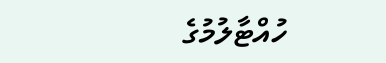ހުއްޓާލުމުގެ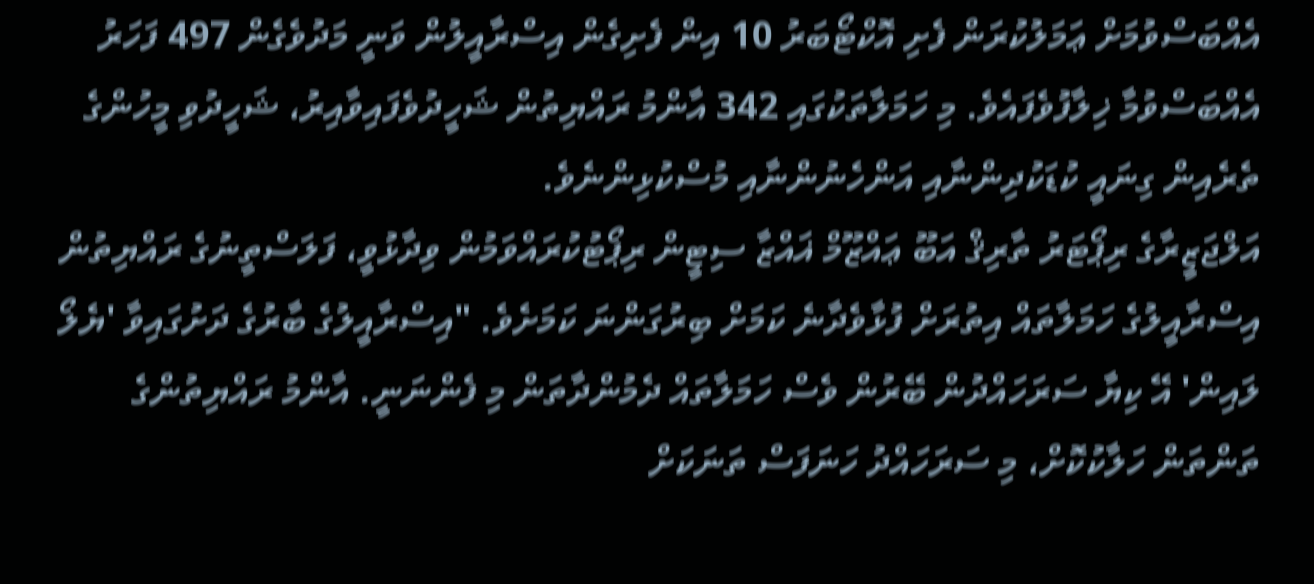އެއްބަސްވުމަށް ޢަމަލުކުރަން ފެށި އޮކްޓޯބަރު 10 އިން ފެށިގެން އިސްރާއީލުން ވަނީ މަދުވެގެން 497 ފަހަރު އެއްބަސްވުމާ ޚިލާފުވެފައެވެ. މި ހަމަލާތަކުގައި 342 އާންމު ރައްޔިތުން ޝަހީދުވެފައިވާއިރު، ޝަހީދުވި މީހުންގެ ތެރެއިން ގިނައީ ކުޑަކުދިންނާއި އަންހެނުންނާއި މުސްކުޅިންނެވެ.
އަލްޖަޒީރާގެ ރިޕޯޓަރު ތާރިޤް އަބޫ ޢައްޒޫމް ޣައްޒާ ސިޓީން ރިޕޯޓުކުރައްވަމުން ވިދާޅުވީ، ފަލަސްތީނުގެ ރައްޔިތުން އިސްރާއީލުގެ ހަމަލާތައް އިތުރަށް ފުޅާވެދާނެ ކަމަށް ބިރުގަންނަ ކަމަށެވެ. "އިސްރާއީލުގެ ބާރުގެ ދަށުގައިވާ 'ޔެލޯ ލައިން' އޭ ކިޔާ ސަރަހައްދުން ބޭރުން ވެސް ހަމަލާތައް ދެމުންދާތަން މި ފެންނަނީ. އާންމު ރައްޔިތުންގެ ތަންތަން ހަލާކުކޮށް، މި ސަރަހައްދު ހަނަފަސް ތަނަކަށް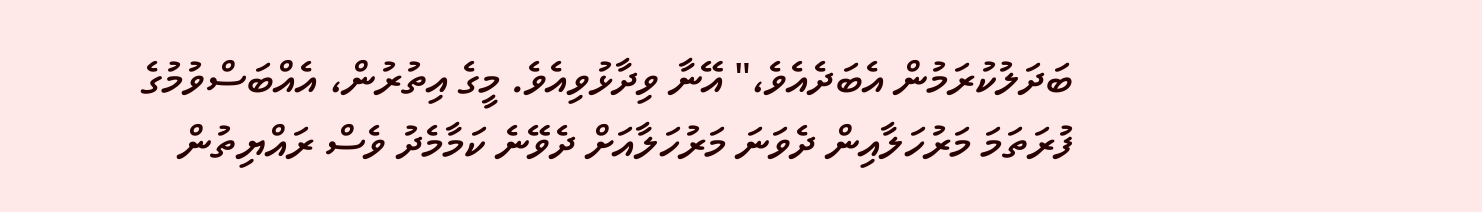ބަދަލުކުރަމުން އެބަދެއެވެ،" އޭނާ ވިދާޅުވިއެވެ. މީގެ އިތުރުން، އެއްބަސްވުމުގެ ފުރަތަމަ މަރުހަލާއިން ދެވަނަ މަރުހަލާއަށް ދެވޭނެ ކަމާމެދު ވެސް ރައްޔިތުން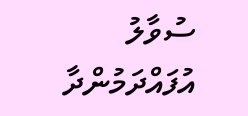ސުވާލު އުފައްދަމުންދާ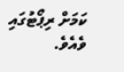ކަމަށް ރިޕޯޓުގައި ވެއެވެ.